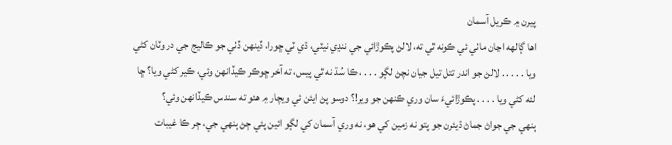پيرن ۾ ڪريل آسمان
اھا ڳالھه اڃان ماٺي ئي ڪونه ٿي ته، لالڻ پڪوڙائي جي ننڍي نيٽي، ڌي ٽي ڇورا، ڏينھن ڏٺي جو ڪاليج جي در وٽان کڻي ويا . . . . . لالڻ جو اندر تتل تيل جيان نچڻ لڳو . . . ، ڪا سُڌ نه ٿي پيس، ته آخر ڇوڪر ڪيڏانھن وئي، ڪير کڻي ويا؟ ڇا لئه کڻي ويا . . . . پڪوڙائيءَ سان وري ڪنھن جو وير!؟ دوسو پڻ ايئن ئي ويچار ۾ ھئو ته سندس ڪيڏانھن وئي؟
ٻنھي جي جواڻ جماڻ ڌيئرن جو پتو نه زمين کي ھو، نه وري آسمان کي لڳو ائين پئي ڄڻ ٻنھي جي، ڄر ڪا غيبات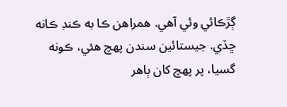ڳڙڪائي وئي آھي. ھمراھن ڪا به ڪنڊ ڪانه ڇڏي. جيستائين سندن پھچ ھئي، ڪونه گسيا، پر پھچ کان ٻاھر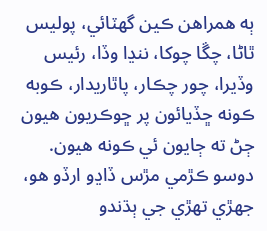ٻه ھمراھن ڪين گھٽائي، پوليس ٿاڻا، چڱا چوکا، ننڍا وڏا، رئيس وڏيرا، چور چڪار، پاٿاريدار، ڪوبه ڪونه ڇڏيائون پر ڇوڪريون ھيون ڄڻ ته ڄايون ئي ڪونه ھيون.
دوسو ڪڙمي مڙس ڏاڍو ارڏو ھو، جھڙي تھڙي جي ٻڌندو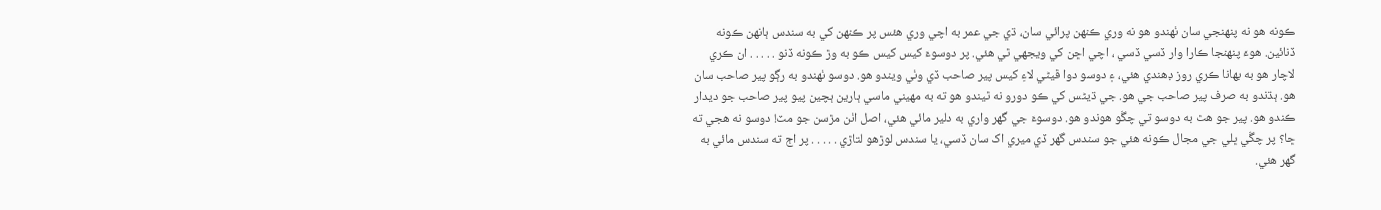ڪونه ھو نه پنھنجي سان ٺھندو ھو نه وري ڪنھن پرائي سان، ڌي جي عمر به اچي وري هئس پر ڪنھن کي به سندس ٻانھن ڪونه ڏنائين. ھوءَ پنھنجا ڪارا وار ڏسي ڏسي ، اچي اڇن کي ويجھي ٿي ھئي. پر دوسوءَ کيس کيس ڪو به وڙ ڪونه ڏنو . . . . . ان ڪري لاچار ھو به بھانا ڪري روز ڊھندي ھئي، ۽ دوسو دوا ڦيڻي لاءِ کيس پير صاحب ڏي وٺي ويندو ھو. دوسو ٺھندو به رڳو پير صاحب سان ھو. ٻڌندو به صرف پير صاحب جي ھو. جي ڌيڻس کي ڪو دورو نه ٿيندو ھو ته به مھيني ماسي ٻارين ٻچين پيو پير صاحب جو ديدار ڪندو ھو. پير جو ھٿ به دوسو تي چڱو ھوندو ھو. دوسوءَ جي گھر واري به دلير مائي ھئي، اصل اٺن مڙسن جو مٽ! دوسو نه ھجي ته ڇا؟ پر چڱي ڀلي جي مجال ڪونه ھئي جو سندس گھر ڏي ميري اک سان ڏسي، يا سندس لوڙھو لتاڙي . . . . . پر اڄ ته سندس مائي به گھر ھئي.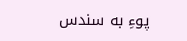پوءِ به سندس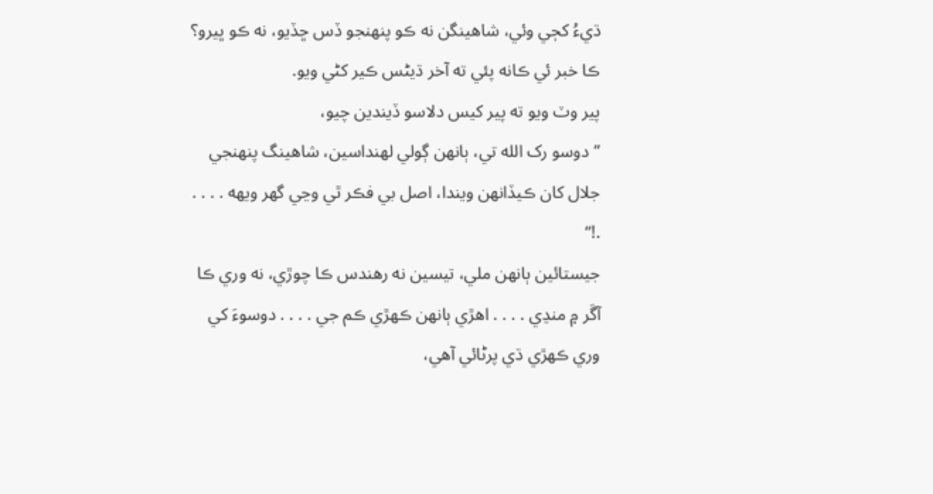ڌيءُ کڄي وئي، شاھينگن نه ڪو پنھنجو ڏس ڇڏيو، نه ڪو ڀيرو؟ ڪا خبر ئي ڪانه پئي ته آخر ڌيڻس ڪير کڻي ويو.
پير وٽ ويو ته پير کيس دلاسو ڏيندين چيو،
”دوسو رک الله تي، ٻانھن ڳولي لهنداسين، شاھينگ پنھنجي جلال کان ڪيڏانھن ويندا، اصل بي فڪر ٿي وڃي گھر ويھه . . . . .!“
جيستائين ٻانھن ملي، تيسين نه رھندس ڪا چوڙي، نه وري ڪا آڱر ۾ منڍي . . . . اھڙي ٻانھن ڪھڙي ڪم جي . . . . دوسوءَ کي وري ڪھڙي ڌي پرڻائي آھي،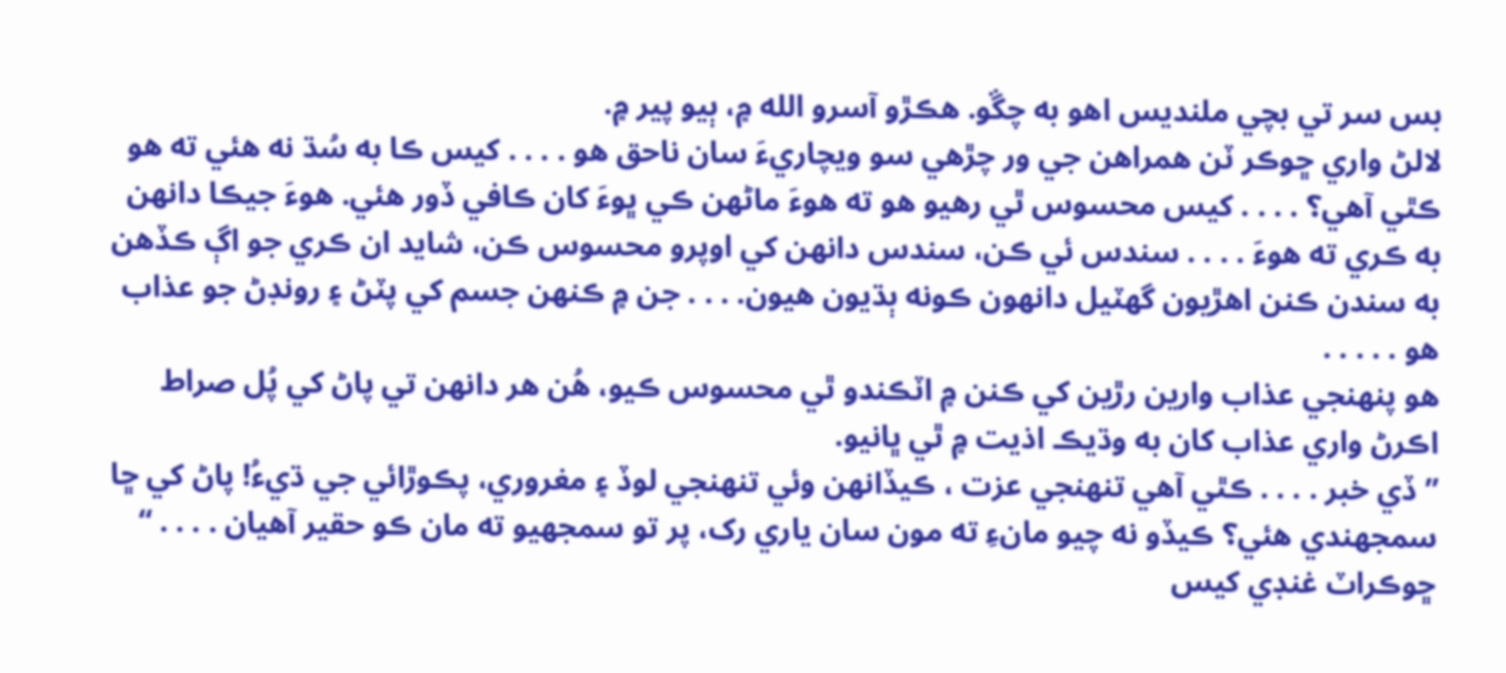بس سر تي بچي ملنديس اھو به چڱو. ھڪڙو آسرو الله ۾، ٻيو پير ۾.
لالڻ واري ڇوڪر ٽن ھمراھن جي ور چڙھي سو ويچاريءَ سان ناحق ھو . . . . کيس ڪا به سُڌ نه ھئي ته ھو ڪٿي آھي؟ . . . . کيس محسوس ٿي رھيو ھو ته ھوءَ ماڻھن ڪي ڀوءَ کان ڪافي ڏور ھئي. ھوءَ جيڪا دانھن به ڪري ته ھوءَ . . . . سندس ئي ڪن، سندس دانھن کي اوپرو محسوس ڪن، شايد ان ڪري جو اڳ ڪڏھن به سندن ڪنن اھڙيون گھٽيل دانھون ڪونه ٻڌيون ھيون. . . . جن ۾ ڪنھن جسم کي پٽڻ ۽ رونڊڻ جو عذاب ھو . . . . .
ھو پنھنجي عذاب وارين رڙين کي ڪنن ۾ اٽڪندو ٿي محسوس ڪيو، ھُن ھر دانھن تي پاڻ کي پُل صراط اڪرڻ واري عذاب کان به وڌيڪ اذيت ۾ ٿي ڀانيو.
”ڏي خبر . . . . ڪٿي آھي تنھنجي عزت ، ڪيڏانھن وئي تنھنجي لوڏ ۽ مغروري، پڪوڙائي جي ڌيءُ! پاڻ کي ڇا سمجھندي ھئي؟ ڪيڏو نه چيو مانءِ ته مون سان ياري رک، پر تو سمجھيو ته مان ڪو حقير آھيان . . . . “
ڇوڪراٽ غنڊي کيس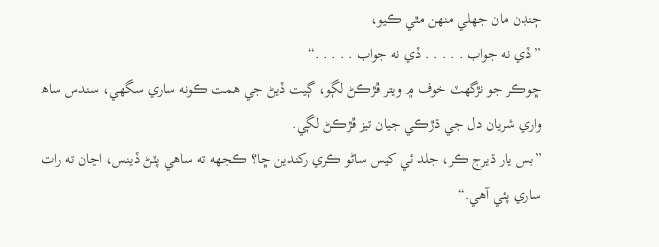ڄنڊن مان جھلي منھن مٿي ڪيو،
”ڏي نه جواب . . . . . ڏي نه جواب . . . . .“
ڇوڪر جو نڙگھٽ خوف ۾ ويتر ڦڙڪڻ لڳو، ڳيت ڏيڻ جي ھمت ڪونه ساري سگھي، سندس ساھ واري شريان دل جي ڌڙڪي جيان تيز ڦڙڪڻ لڳي.
”بس يار ڌيرج ڪر، جلد ئي کيس ساڻو ڪري رکندين ڇا؟ ڪجھه ته ساھي پٽڻ ڏينس، اڃان ته رات ساري پئي آھي.“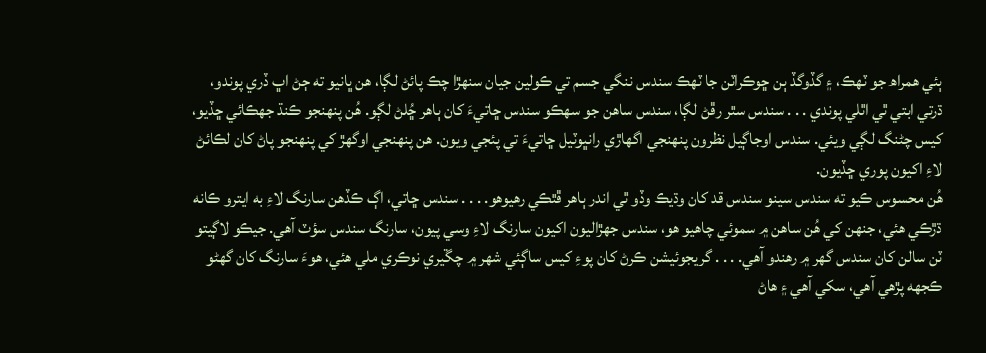ٻئي ھمراھ جو ٽھڪ، ۽ گڏوگڏ ٻن ڇوڪراٽن جا ٽھڪ سندس ننگي جسم تي ڪولين جيان سنھڙا چڪ پائڻ لڳا، ھن ڀانيو ته ڄڻ اڀ ڏري پوندو، ڌرتي ابتي ٿي اٿلي پوندي . . . سندس سٿر رڦڻ لڳا، سندس ساھن جو سھڪو سندس ڇاتيءَ کان ٻاھر ڇُلڻ لڳو. ھُن پنھنجو ڪنڌ جھڪائي ڇڏيو، کيس چڻنگ لڳي ويئي. سندس اوجاڳيل نظرون پنھنجي اگھاڙي رانڀوٽيل ڇاتيءَ تي پئجي ويون. ھن پنھنجي اوگھڙ کي پنھنجو پاڻ کان لڪائڻ لاءِ اکيون پوري ڇڏيون.
ھُن محسوس ڪيو ته سندس سينو سندس قد کان وڌيڪ وڏو ٿي اندر ٻاھر ڦٿڪي رھيوھو. . . . سندس ڇاتي، اڳ ڪڏھن سارنگ لاءِ به ايترو ڪانه ڌڙڪي ھئي، جنھن کي ھُن ساھن ۾ سموئي چاھيو ھو، سندس جھڙاليون اکيون سارنگ لاءِ وسي پيون، سارنگ سندس سؤٽ آھي. جيڪو لاڳيتو ٽن سالن کان سندس گھر ۾ رھندو آھي. . . . گريجوئيشن ڪرڻ کان پوءِ کيس ساڳئي شھر ۾ چڱيري نوڪري ملي ھئي، ھوءَ سارنگ کان گھڻو ڪجھه پڙھي آھي، سکي آھي ۽ ھاڻ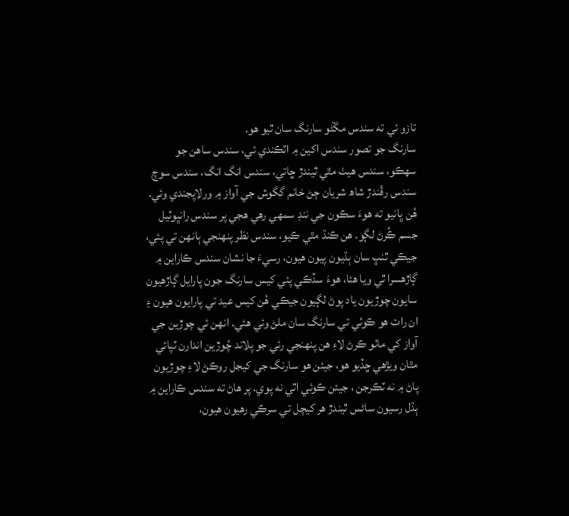تازو ئي ته سندس مڱڻو سارنگ سان ٿيو ھو.
سارنگ جو تصور سندس اکين ۾ اٽڪندي ئي، سندس ساھن جو سھڪو، سندس ھيٺ مٿي ٿيندڙ ڇاتي، سندس انگ انگ، سندس سوچ سندس رڦندڙ شاھ شريان ڄڻ خانم گگوش جي آواز ۾ ورلاپجندي وئي. ھُن ڀانيو ته ھوءَ سڪون جي ننڊ سمھي رھي ھجي پر سندس رانڀوٽيل جسم ڪُرڻ لڳو. ھن ڪنڌ مٿي ڪيو، سندس نظر پنھنجي ٻانھن تي پئي، جيڪي ٿنڀ سان ٻڌيون پيون ھيون، رسيءَ جا نشان سندس ڪاراين ۾ ڳاڙھسرا ٿي ويا ھئا، ھوءَ سڏڪي پئي کيس سارنگ جون پارايل ڳاڙھيون سايون چوڙيون ياد پوڻ لڳيون جيڪي ھُن کيس عيد تي پارايون ھيون ۽ ان رات ھو ڪوٺي تي سارنگ سان ملڻ وئي ھئي. انھن ئي چوڙين جي آواز کي ماٺو ڪرڻ لاءِ ھن پنھنجي رئي جو پلاند چُوڙين اندارن ٽپائي مٿان ويڙھي ڇڏيو ھو، جيئن ھو سارنگ جي کيجل روڪڻ لاءِ چوڙيون پاڻ ۾ نه ٽڪرجن ، جيئن ڪوئي اٿي نه پوي. پر ھاڻ ته سندس ڪاراين ۾ ٻڌل رسيون ساڻس ٿيندڙ ھر کيچل تي سرڪي رھيون ھيون،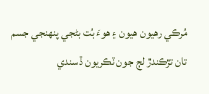مُرڪي رھيون ھيون ۽ ھوءَ بُت بڻجي پنھنجي جسم تان تڙڪندڙ لڄ جون ٽڪريون ڏسندي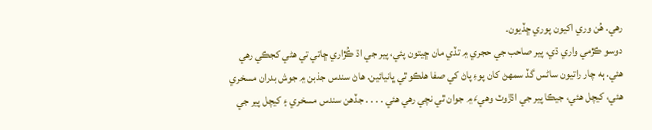رھي. ھُن وري اکيون پوري ڇڏيون.
دوسو ڪڙمي واري ڌي، پير صاحب جي حجري ۾ تڏي مان ڇيتون پئي، پير جي اڌ ڪُڙاري ڇاتي تي ھڻي کجڪي رھي ھئي. ٻه چار راتيون ساڻس گڏ سمھڻ کان پوءِ پاڻ کي صفا ھلڪو ٿي ڀانيائين. ھاڻ سندس جذبن ۾ جوش بدران مسخري ھئي، کيچل ھئي، جيڪا پير جي اڌڙوٽ وھيءَ ۾ جوان ٿي نچي رھي ھئي . . . . جڏھن سندس مسخري ۽ کيچل پير جي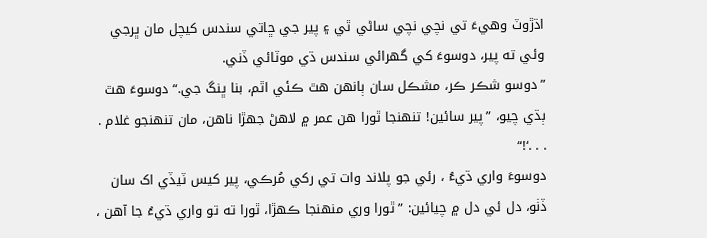اڌڙوٽ وھيءَ تي نچي نچي ساڻي ٿي ۽ پير جي ڇاتي سندس کيچل مان ڀرجي وئي ته پير، دوسوءَ کي گھرائي سندس ڌي موٽائي ڏني.
”دوسو شڪر ڪر، مشڪل سان ٻانھن ھٿ ڪئي اٿم، بنا ڀنگ جي.“ دوسوءَ ھٿ ٻڌي چيو، ”پير سائين! تنھنجا ٿورا ھن عمر ۾ لاھڻ جھڙا ناھن، مان تنھنجو غلام . . . .‘!“
دوسوءَ واري ڌيءُ ، رئي جو پلاند وات تي رکي مُرڪي، پير کيس ٽيڏي اک سان ڏٺو، دل ئي دل ۾ چيائين: ”ٿورا وري منھنجا ڪھڙا، ٿورا ته تو واري ڌيءُ جا آھن ،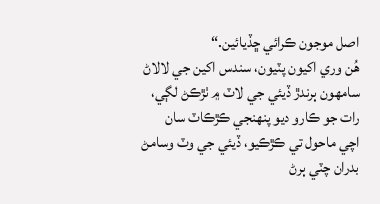اصل موجون ڪرائي ڇڏيائين.“
ھُن وري اکيون پٽيون، سندس اکين جي لالاڻ سامھون ٻرندڙ ڏيئي جي لاٽ ۾ ٺڙڪڻ لڳي، رات جو ڪارو ديو پنھنجي ڪڙڪاٽ سان اچي ماحول تي ڪڙڪيو، ڏيئي جي وٽ وسامڻ بدران چٽي ٻرڻ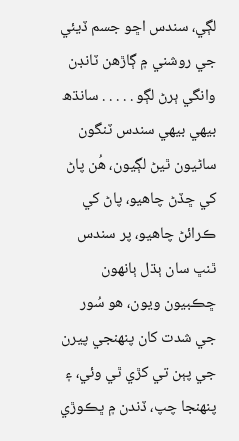لڳي، سندس اڇو جسم ڏيئي جي روشني ۾ ڳاڙھن ٽانڊن وانگي ٻرڻ لڳو . . . . . سانڌھ بيھي بيھي سندس ٽنگون ساڻيون ٿيڻ لڳيون، ھُن پاڻ کي ڇڏڻ چاھيو، پاڻ کي ڪرائڻ چاھيو، پر سندس ٿنڀ سان ٻڌل ٻانھون ڇڪبيون ويون، ھو سُور جي شدت کان پنھنجي پيرن جي پٻن تي کڙي ٿي وئي، ۽ پنھنجا چپ، ڏندن ۾ ڀڪوڙي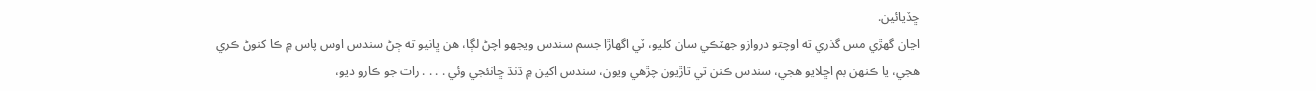ڇڏيائين.
اڃان گھڙي مس گذري ته اوچتو دروازو جھٽڪي سان کليو، ٽي اگھاڙا جسم سندس ويجھو اچڻ لڳا، ھن ڀانيو ته ڄڻ سندس اوس پاس ۾ ڪا کنوڻ ڪري ھجي، يا ڪنھن بم اڇلايو ھجي، سندس ڪنن تي تاڙيون چڙھي ويون، سندس اکين ۾ ڌنڌ ڇانئجي وئي . . . . رات جو ڪارو ديو،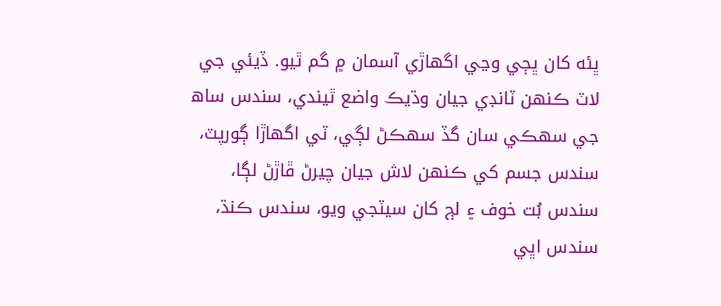ڀئه کان ڀڄي وڃي اگھاڙي آسمان ۾ گم ٿيو. ڏيئي جي لاٽ ڪنھن ٽانڊي جيان وڌيڪ واضع ٿيندي، سندس ساھ جي سھڪي سان گڏ سھڪڻ لڳي، ٽي اگھاڙا ڳورپٽ، سندس جسم کي ڪنھن لاش جيان چيرڻ ڦاڙڻ لڳا، سندس بُت خوف ۽ لڄ کان سيٽجي ويو، سندس ڪنڌ، سندس اڀي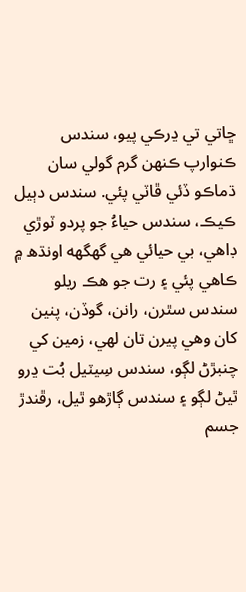ڇاتي تي ڍرڪي پيو، سندس ڪنوارپ ڪنھن گرم گولي سان ڌماڪو ڏئي ڦاٽي پئي. سندس دٻيل ڪيڪ، سندس حياءُ جو پردو ٽوڙي ڊاھي، بي حيائي هي گھگھه اونڌھ ۾ ڪاھي پئي ۽ رت جو ھڪ ريلو سندس سٿرن، رانن، گوڏن، پنين کان وھي پيرن تان لھي، زمين کي چنبڙڻ لڳو، سندس سِيٽيل بُت ڍرو ٿيڻ لڳو ۽ سندس ڳاڙھو ٿيل، رڦندڙ جسم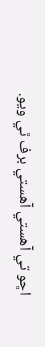اڇو تي آھستي آھستي برف ٿي ويو.